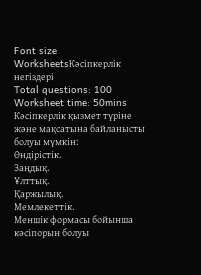Font size
WorksheetsКәсіпкерлік негіздері
Total questions: 100
Worksheet time: 50mins
Кәсіпкерлік қызмет түріне және мақсатына байланысты болуы мүмкін:
Өндірістік.
Заңдық.
Ұлттық.
Қаржылық.
Мемлекеттік.
Меншік формасы бойынша кәсіпорын болуы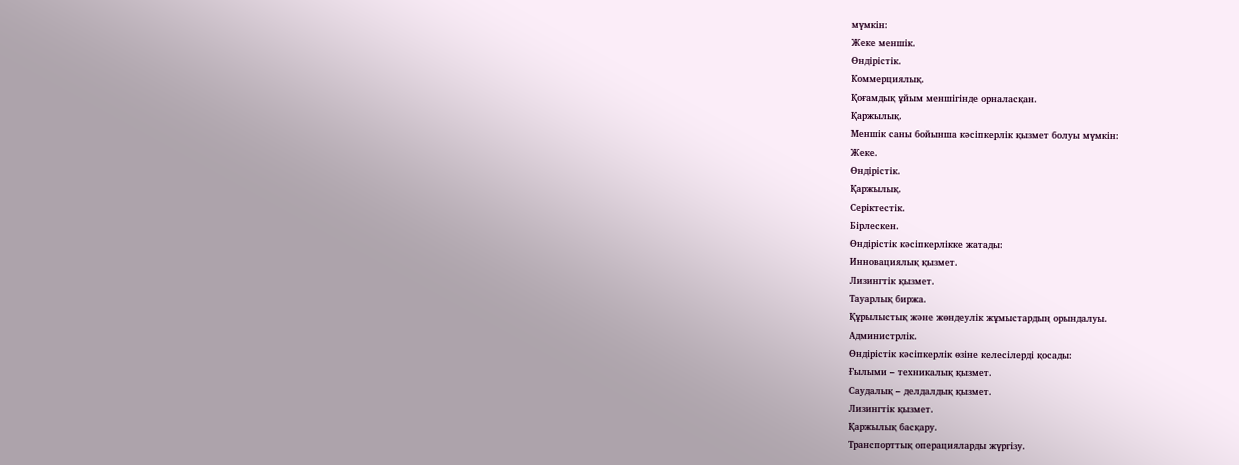мүмкін:
Жеке меншік.
Өндірістік.
Коммерциялық.
Қоғамдық ұйым меншігінде орналасқан.
Қаржылық.
Меншік саны бойынша кәсіпкерлік қызмет болуы мүмкін:
Жеке.
Өндірістік.
Қаржылық.
Серіктестік.
Бірлескен.
Өндірістік кәсіпкерлікке жатады:
Инновациялық қызмет.
Лизингтік қызмет.
Тауарлық биржа.
Құрылыстық және жөндеулік жұмыстардың орындалуы.
Администрлік.
Өндірістік кәсіпкерлік өзіне келесілерді қосады:
Ғылыми – техникалық қызмет.
Саудалық – делдалдық қызмет.
Лизингтік қызмет.
Қаржылық басқару.
Транспорттық операцияларды жүргізу.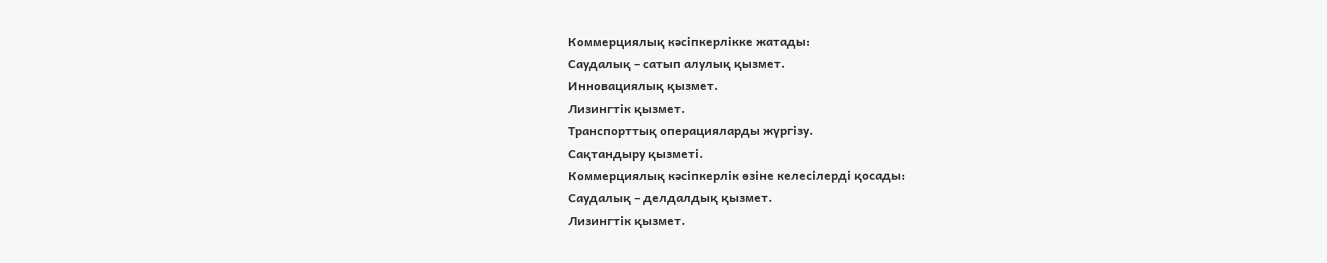Коммерциялық кәсіпкерлікке жатады:
Саудалық – сатып алулық қызмет.
Инновациялық қызмет.
Лизингтік қызмет.
Транспорттық операцияларды жүргізу.
Сақтандыру қызметі.
Коммерциялық кәсіпкерлік өзіне келесілерді қосады:
Саудалық – делдалдық қызмет.
Лизингтік қызмет.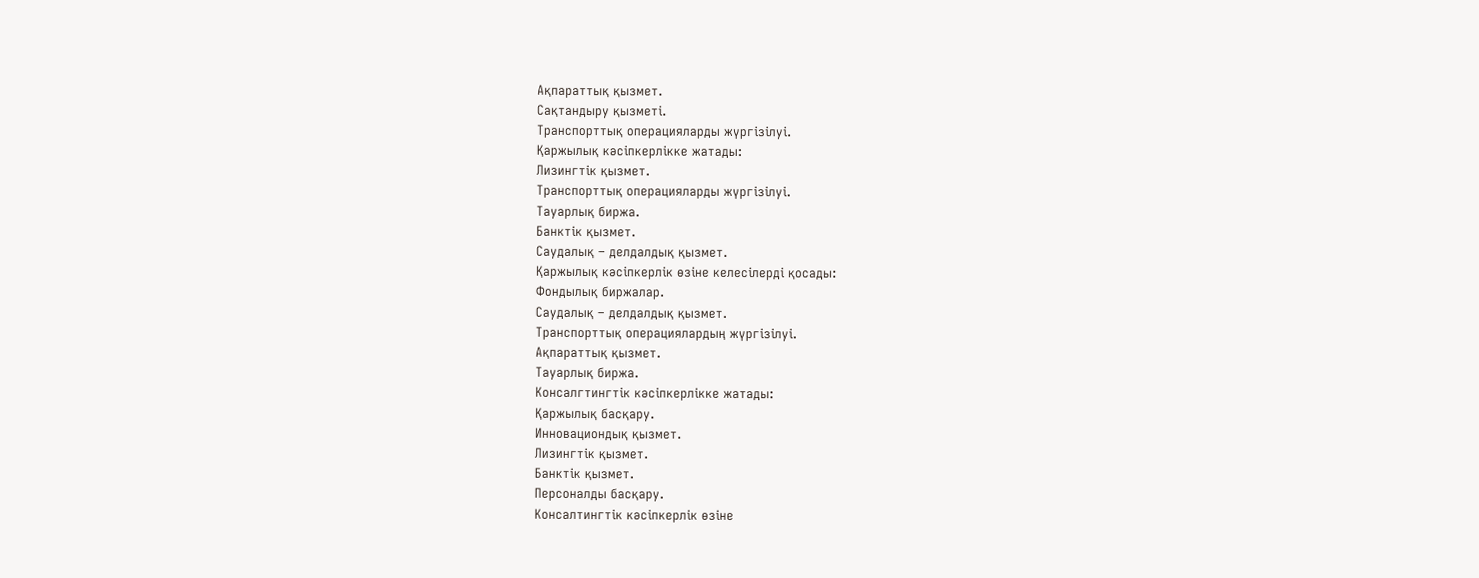Ақпараттық қызмет.
Сақтандыру қызметі.
Транспорттық операцияларды жүргізілуі.
Қаржылық кәсіпкерлікке жатады:
Лизингтік қызмет.
Транспорттық операцияларды жүргізілуі.
Тауарлық биржа.
Банктік қызмет.
Саудалық – делдалдық қызмет.
Қаржылық кәсіпкерлік өзіне келесілерді қосады:
Фондылық биржалар.
Саудалық – делдалдық қызмет.
Транспорттық операциялардың жүргізілуі.
Ақпараттық қызмет.
Тауарлық биржа.
Консалгтингтік кәсіпкерлікке жатады:
Қаржылық басқару.
Инновациондық қызмет.
Лизингтік қызмет.
Банктік қызмет.
Персоналды басқару.
Консалтингтік кәсіпкерлік өзіне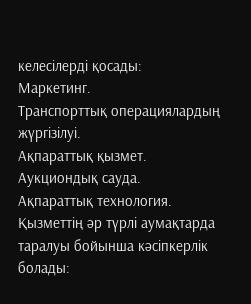келесілерді қосады:
Маркетинг.
Транспорттық операциялардың жүргізілуі.
Ақпараттық қызмет.
Аукциондық сауда.
Ақпараттық технология.
Қызметтің әр түрлі аумақтарда таралуы бойынша кәсіпкерлік болады: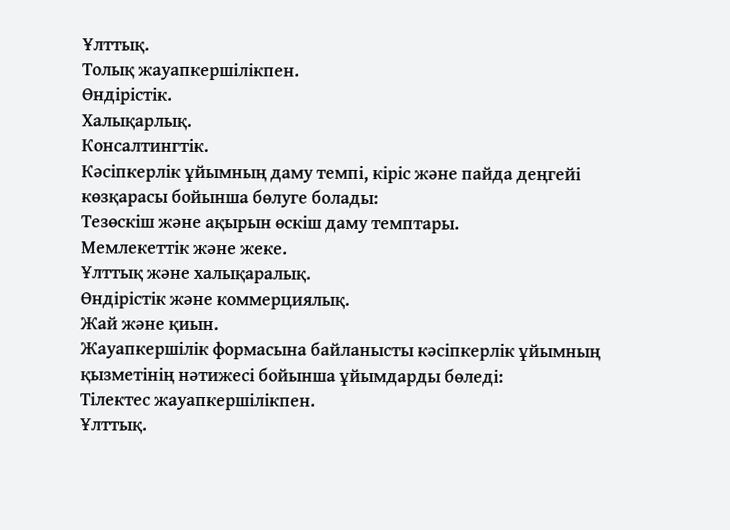Ұлттық.
Толық жауапкершілікпен.
Өндірістік.
Халықарлық.
Консалтингтік.
Кәсіпкерлік ұйымның даму темпі, кіріс және пайда деңгейі көзқарасы бойынша бөлуге болады:
Тезөскіш және ақырын өскіш даму темптары.
Мемлекеттік және жеке.
Ұлттық және халықаралық.
Өндірістік және коммерциялық.
Жай және қиын.
Жауапкершілік формасына байланысты кәсіпкерлік ұйымның қызметінің нәтижесі бойынша ұйымдарды бөледі:
Тілектес жауапкершілікпен.
Ұлттық.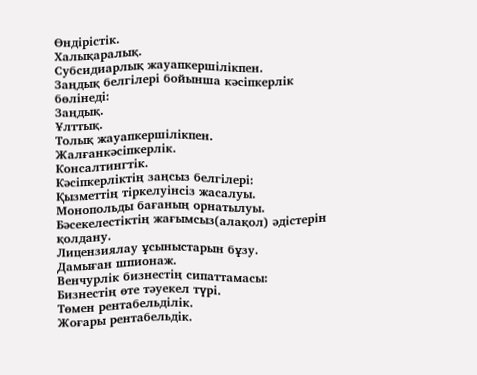Өндірістік.
Халықаралық.
Субсидиарлық жауапкершілікпен.
Заңдық белгілері бойынша кәсіпкерлік бөлінеді:
Заңдық.
Ұлттық.
Толық жауапкершілікпен.
Жалғанкәсіпкерлік.
Консалтингтік.
Кәсіпкерліктің заңсыз белгілері:
Қызметтің тіркелуінсіз жасалуы.
Монопольды бағаның орнатылуы.
Бәсекелестіктің жағымсыз(алақол) әдістерін қолдану.
Лицензиялау ұсыныстарын бұзу.
Дамыған шпионаж.
Венчурлік бизнестің сипаттамасы:
Бизнестің өте тәуекел түрі.
Төмен рентабельділік.
Жоғары рентабельдік.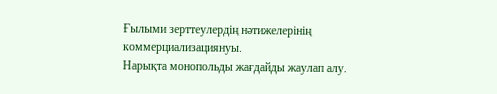Ғылыми зерттеулердің нәтижелерінің коммерциализациянуы.
Нарықта монопольды жағдайды жаулап алу.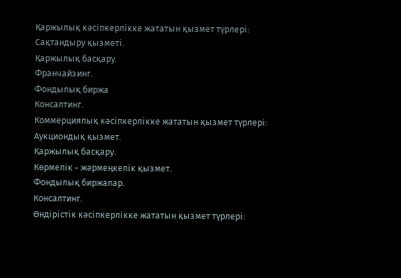Қаржылық кәсіпкерлікке жататын қызмет түрлері:
Сақтандыру қызметі.
Қаржылық басқару.
Франчайзинг.
Фондылық биржа
Консалтинг.
Коммерциялық кәсіпкерлікке жататын қызмет түрлері:
Аукциондық қызмет.
Қаржылық басқару.
Көрмелік - жәрмеңкелік қызмет.
Фондылық биржалар.
Консалтинг.
Өндірістік кәсіпкерлікке жататын қызмет түрлері: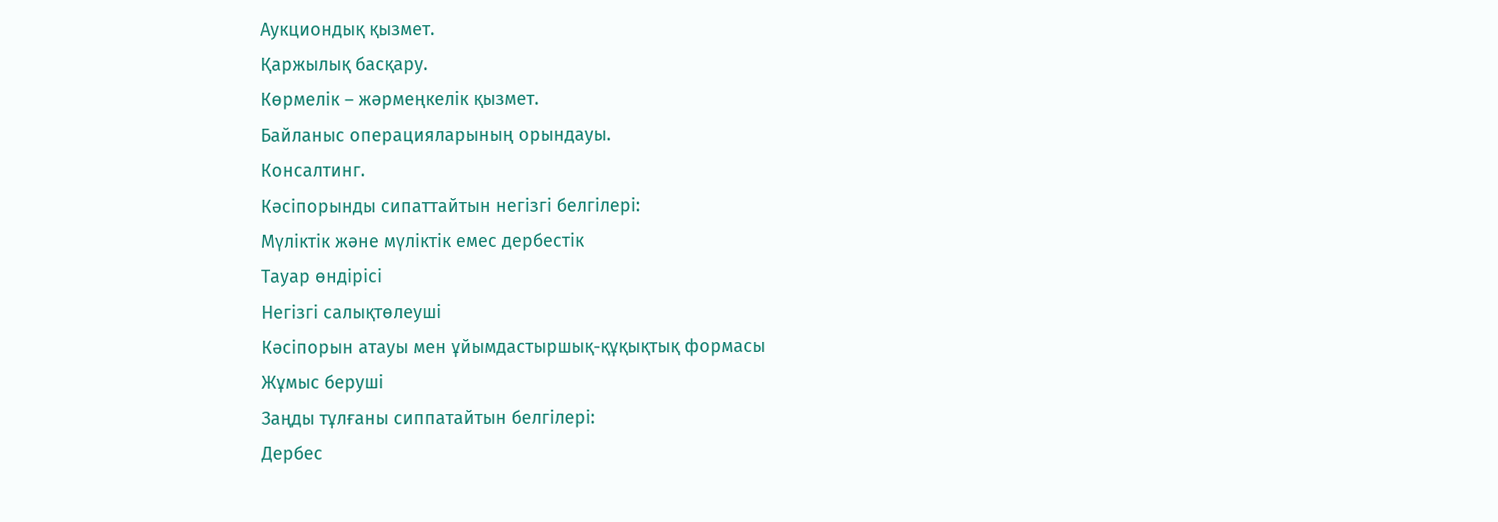Аукциондық қызмет.
Қаржылық басқару.
Көрмелік – жәрмеңкелік қызмет.
Байланыс операцияларының орындауы.
Консалтинг.
Кәсіпорынды сипаттайтын негізгі белгілері:
Мүліктік және мүліктік емес дербестік
Тауар өндірісі
Негізгі салықтөлеуші
Кәсіпорын атауы мен ұйымдастыршық-құқықтық формасы
Жұмыс беруші
Заңды тұлғаны сиппатайтын белгілері:
Дербес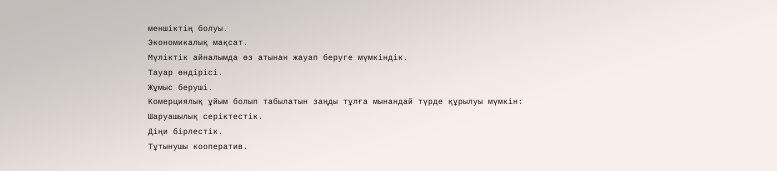меншіктің болуы.
Экономикалық мақсат.
Мүліктік айналымда өз атынан жауап беруге мүмкіндік.
Тауар өндірісі.
Жұмыс беруші.
Комерциялық ұйым болып табылатын заңды тұлға мынандай түрде құрылуы мүмкін:
Шаруашылық серіктестік.
Діңи бірлестік.
Тұтынушы кооператив.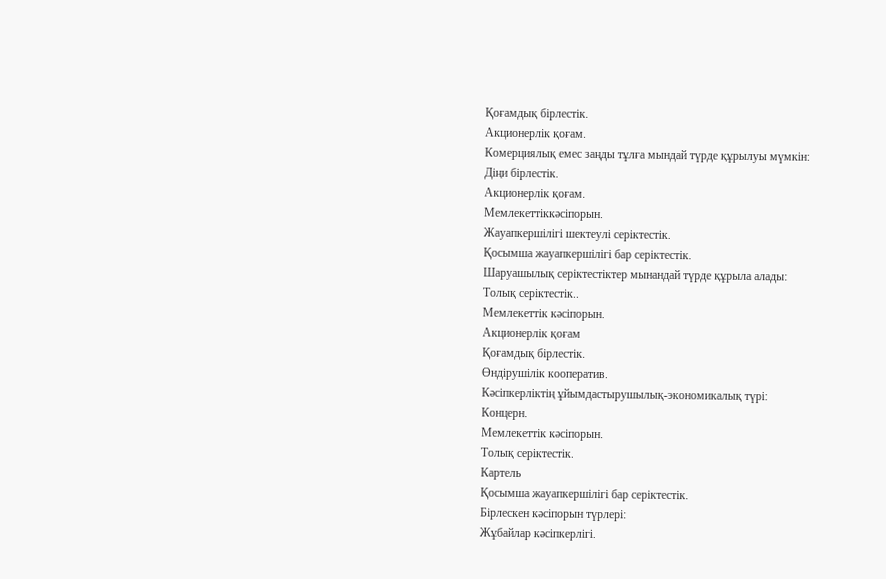Қоғамдық бірлестік.
Акционерлік қоғам.
Комерциялық емес заңды тұлға мындай түрде құрылуы мүмкін:
Діңи бірлестік.
Акционерлік қоғам.
Мемлекеттіккәсіпорын.
Жауапкершілігі шектеулі серіктестік.
Қосымша жауапкершілігі бар серіктестік.
Шаруашылық серіктестіктер мынандай түрде құрыла алады:
Толық серіктестік..
Мемлекеттік кәсіпорын.
Акционерлік қоғам
Қоғамдық бірлестік.
Өндірушілік кооператив.
Кәсіпкерліктің ұйымдастырушылық-экономикалық түрі:
Концерн.
Мемлекеттік кәсіпорын.
Толық серіктестік.
Картель
Қосымша жауапкершілігі бар серіктестік.
Бірлескен кәсіпорын түрлері:
Жұбайлар кәсіпкерлігі.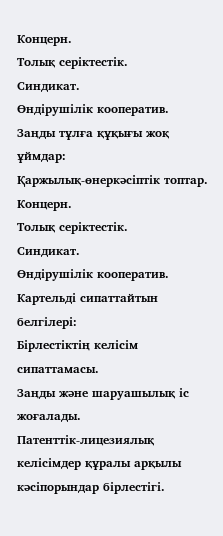Концерн.
Толық серіктестік.
Синдикат.
Өндірушілік кооператив.
Заңды тұлға құқығы жоқ ұймдар:
Қаржылық-өнеркәсіптік топтар.
Концерн.
Толық серіктестік.
Синдикат.
Өндірушілік кооператив.
Картельді сипаттайтын белгілері:
Бірлестіктің келісім сипаттамасы.
Заңды және шаруашылық іс жоғалады.
Патенттік-лицезиялық келісімдер құралы арқылы кәсіпорындар бірлестігі.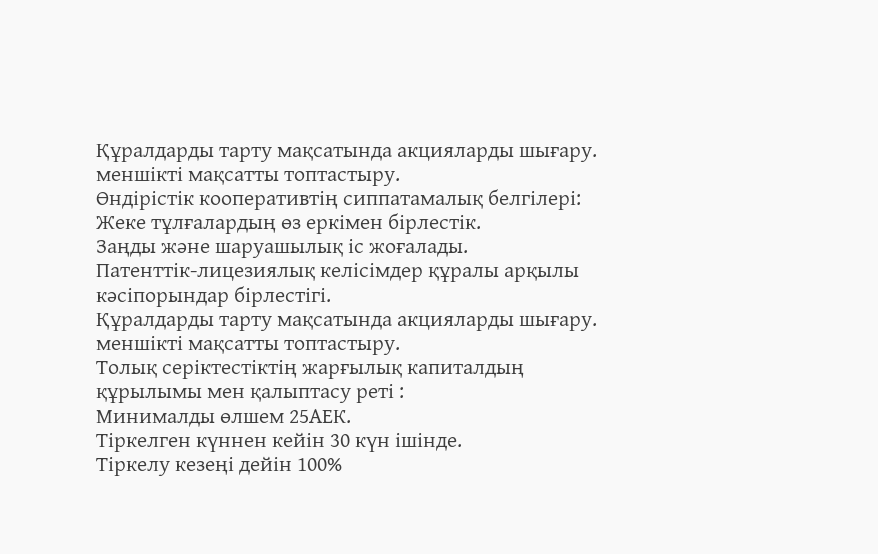Құралдарды тарту мақсатында акцияларды шығару.
меншікті мақсатты топтастыру.
Өндірістік кооперативтің сиппатамалық белгілері:
Жеке тұлғалардың өз еркімен бірлестік.
Заңды және шаруашылық іс жоғалады.
Патенттік-лицезиялық келісімдер құралы арқылы кәсіпорындар бірлестігі.
Құралдарды тарту мақсатында акцияларды шығару.
меншікті мақсатты топтастыру.
Толық серіктестіктің жарғылық капиталдың құрылымы мен қалыптасу реті :
Минималды өлшем 25АЕК.
Тіркелген күннен кейін 30 күн ішінде.
Тіркелу кезеңі дейін 100%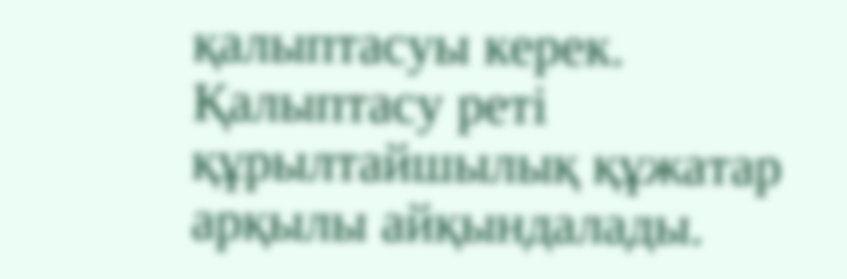қалыптасуы керек.
Қалыптасу реті құрылтайшылық құжатар арқылы айқындалады.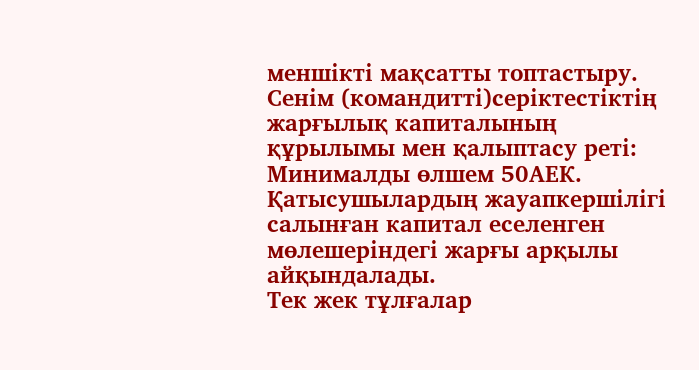меншікті мақсатты топтастыру.
Сенім (командитті)серіктестіктің жарғылық капиталының құрылымы мен қалыптасу реті:
Минималды өлшем 50АЕК.
Қатысушылардың жауапкершілігі салынған капитал еселенген мөлешеріндегі жарғы арқылы айқындалады.
Тек жек тұлғалар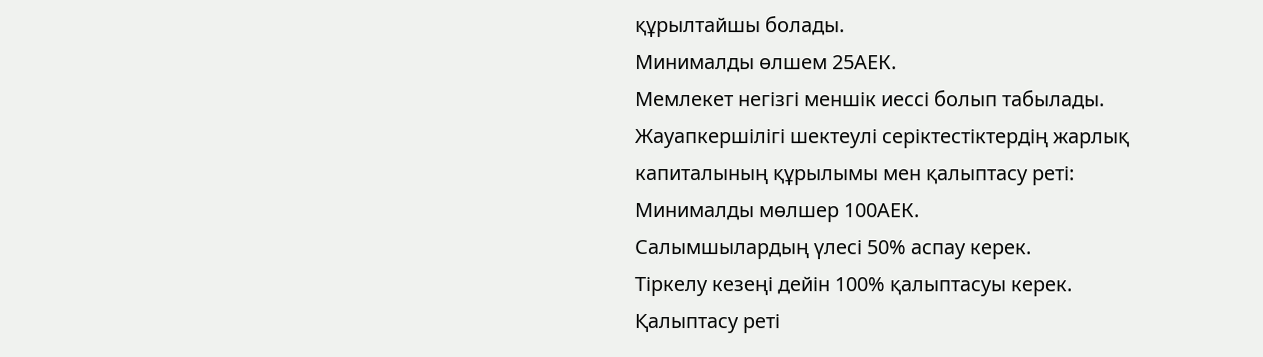құрылтайшы болады.
Минималды өлшем 25АЕК.
Мемлекет негізгі меншік иессі болып табылады.
Жауапкершілігі шектеулі серіктестіктердің жарлық капиталының құрылымы мен қалыптасу реті:
Минималды мөлшер 100АЕК.
Салымшылардың үлесі 50% аспау керек.
Тіркелу кезеңі дейін 100% қалыптасуы керек.
Қалыптасу реті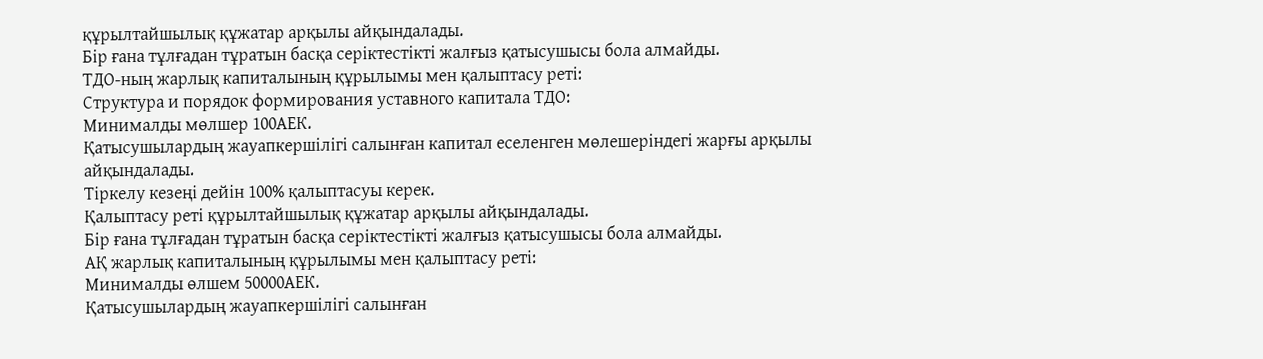құрылтайшылық құжатар арқылы айқындалады.
Бір ғана тұлғадан тұратын басқа серіктестікті жалғыз қатысушысы бола алмайды.
ТДО-ның жарлық капиталының құрылымы мен қалыптасу реті:
Структура и порядок формирования уставного капитала ТДО:
Минималды мөлшер 100АЕК.
Қатысушылардың жауапкершілігі салынған капитал еселенген мөлешеріндегі жарғы арқылы айқындалады.
Тіркелу кезеңі дейін 100% қалыптасуы керек.
Қалыптасу реті құрылтайшылық құжатар арқылы айқындалады.
Бір ғана тұлғадан тұратын басқа серіктестікті жалғыз қатысушысы бола алмайды.
АҚ жарлық капиталының құрылымы мен қалыптасу реті:
Минималды өлшем 50000АЕК.
Қатысушылардың жауапкершілігі салынған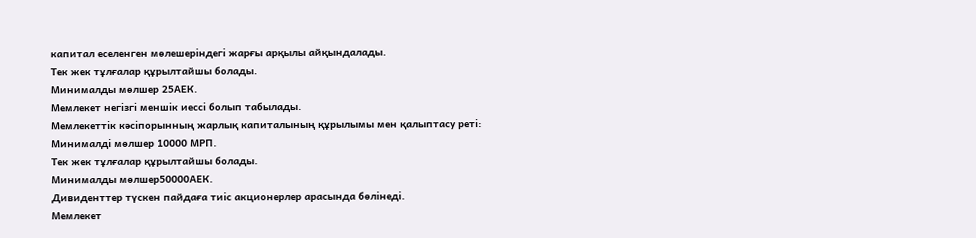капитал еселенген мөлешеріндегі жарғы арқылы айқындалады.
Тек жек тұлғалар құрылтайшы болады.
Минималды мөлшер 25АЕК.
Мемлекет негізгі меншік иессі болып табылады.
Мемлекеттік кәсіпорынның жарлық капиталының құрылымы мен қалыптасу реті:
Минималді мөлшер 10000 МРП.
Тек жек тұлғалар құрылтайшы болады.
Минималды мөлшер50000АЕК.
Дивиденттер түскен пайдаға тиіс акционерлер арасында бөлінеді.
Мемлекет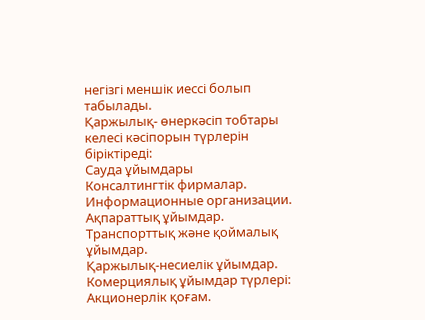негізгі меншік иессі болып табылады.
Қаржылық- өнеркәсіп тобтары келесі кәсіпорын түрлерін біріктіреді:
Сауда ұйымдары
Консалтингтік фирмалар.
Информационные организации. Ақпараттық ұйымдар.
Транспорттық және қоймалық ұйымдар.
Қаржылық-несиелік ұйымдар.
Комерциялық ұйымдар түрлері:
Акционерлік қоғам.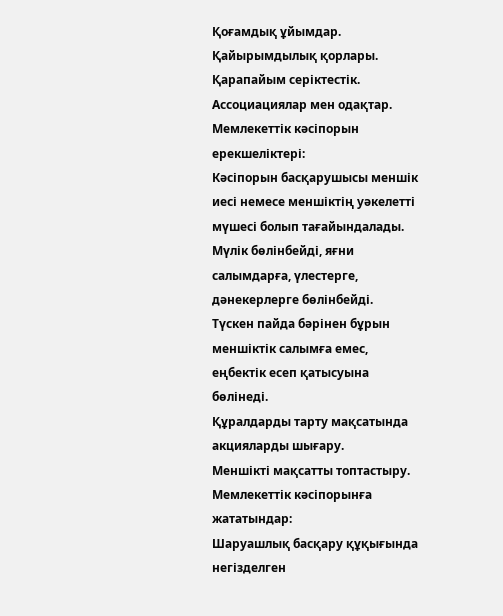Қоғамдық ұйымдар.
Қайырымдылық қорлары.
Қарапайым серіктестік.
Ассоциациялар мен одақтар.
Мемлекеттік кәсіпорын ерекшеліктері:
Кәсіпорын басқарушысы меншік иесі немесе меншіктің уәкелетті мүшесі болып тағайындалады.
Мүлік бөлінбейді, яғни салымдарға, үлестерге, дәнекерлерге бөлінбейді.
Түскен пайда бәрінен бұрын меншіктік салымға емес, еңбектік есеп қатысуына бөлінеді.
Құралдарды тарту мақсатында акцияларды шығару.
Меншікті мақсатты топтастыру.
Мемлекеттік кәсіпорынға жататындар:
Шаруашлық басқару құқығында негізделген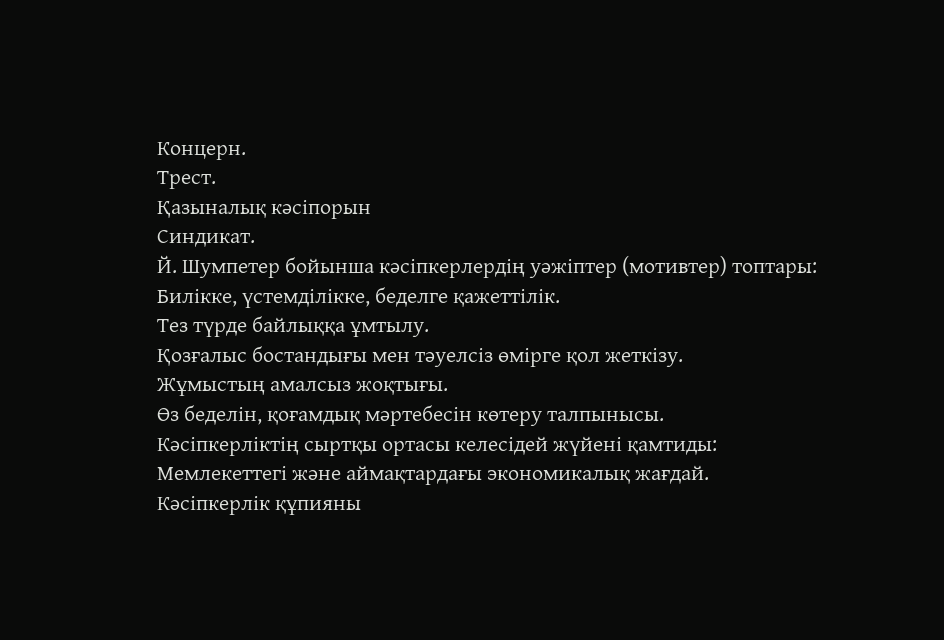Концерн.
Трест.
Қазыналық кәсіпорын
Синдикат.
Й. Шумпетер бойынша кәсіпкерлердің уәжіптер (мотивтер) топтары:
Билікке, үстемділікке, беделге қажеттілік.
Тез түрде байлыққа ұмтылу.
Қозғалыс бостандығы мен тәуелсіз өмірге қол жеткізу.
Жұмыстың амалсыз жоқтығы.
Өз беделін, қоғамдық мәртебесін көтеру талпынысы.
Кәсіпкерліктің сыртқы ортасы келесідей жүйені қамтиды:
Мемлекеттегі және аймақтардағы экономикалық жағдай.
Кәсіпкерлік құпияны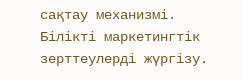сақтау механизмі.
Білікті маркетингтік зерттеулерді жүргізу.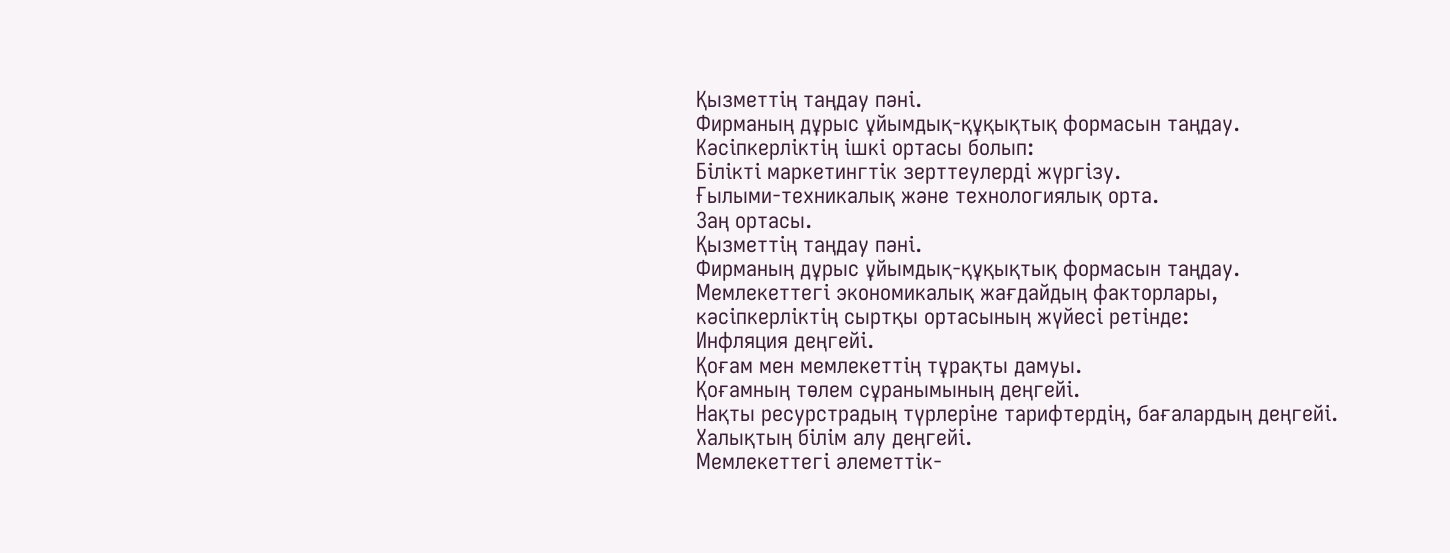Қызметтің таңдау пәні.
Фирманың дұрыс ұйымдық-құқықтық формасын таңдау.
Кәсіпкерліктің ішкі ортасы болып:
Білікті маркетингтік зерттеулерді жүргізу.
Ғылыми-техникалық және технологиялық орта.
Заң ортасы.
Қызметтің таңдау пәні.
Фирманың дұрыс ұйымдық-құқықтық формасын таңдау.
Мемлекеттегі экономикалық жағдайдың факторлары, кәсіпкерліктің сыртқы ортасының жүйесі ретінде:
Инфляция деңгейі.
Қоғам мен мемлекеттің тұрақты дамуы.
Қоғамның төлем сұранымының деңгейі.
Нақты ресурстрадың түрлеріне тарифтердің, бағалардың деңгейі.
Халықтың білім алу деңгейі.
Мемлекеттегі әлеметтік-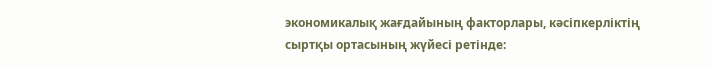экономикалық жағдайының факторлары, кәсіпкерліктің сыртқы ортасының жүйесі ретінде: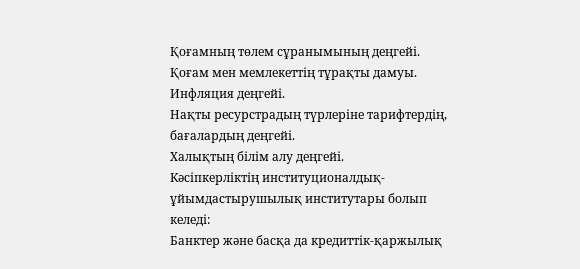Қоғамның төлем сұранымының деңгейі.
Қоғам мен мемлекеттің тұрақты дамуы.
Инфляция деңгейі.
Нақты ресурстрадың түрлеріне тарифтердің, бағалардың деңгейі.
Халықтың білім алу деңгейі.
Кәсіпкерліктің институционалдық-ұйымдастырушылық институтары болып келеді:
Банктер және басқа да кредиттік-қаржылық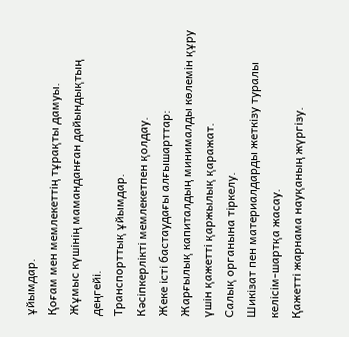ұйымдар.
Қоғам мен мемлекеттің тұрақты дамуы.
Жұмыс күшінің маманданған дайындықтың деңгейі.
Транспорттық ұйымдар.
Кәсіпкерлікті мемлекетпен қолдау.
Жеке істі бастаудағы алғышарттар:
Жарғылық капиталдың минималды көлемін құру үшін қажетті қаржылық қаражат.
Салық органына тіркелу.
Шикізат пен материалдарды жеткізу туралы келісім-шартқа жасау.
Қажетті жарнама науқаның жүргізу.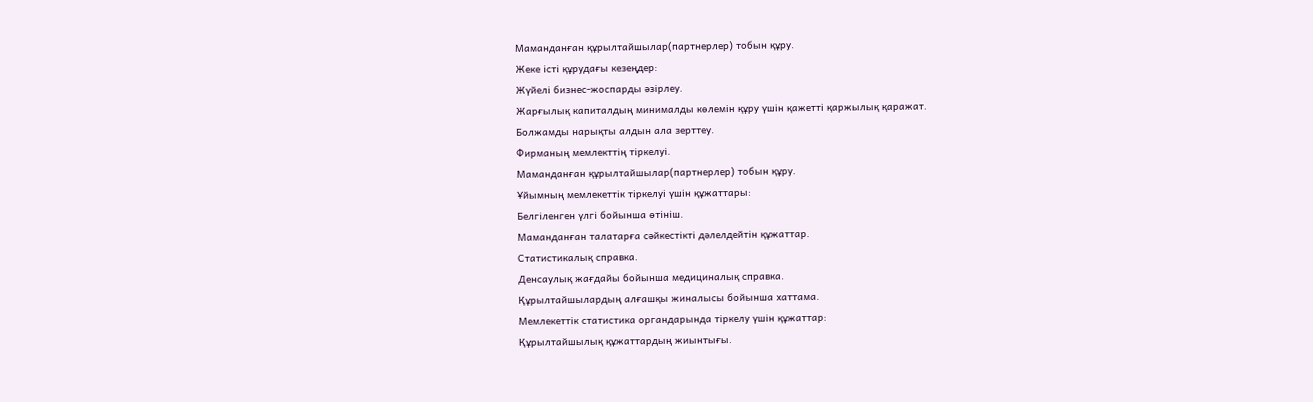Маманданған құрылтайшылар(партнерлер) тобын құру.
Жеке істі құрудағы кезеңдер:
Жүйелі бизнес-жоспарды әзірлеу.
Жарғылық капиталдың минималды көлемін құру үшін қажетті қаржылық қаражат.
Болжамды нарықты алдын ала зерттеу.
Фирманың мемлекттің тіркелуі.
Маманданған құрылтайшылар(партнерлер) тобын құру.
Ұйымның мемлекеттік тіркелуі үшін құжаттары:
Белгіленген үлгі бойынша өтініш.
Маманданған талатарға сәйкестікті дәлелдейтін құжаттар.
Статистикалық справка.
Денсаулық жағдайы бойынша медициналық справка.
Құрылтайшылардың алғашқы жиналысы бойынша хаттама.
Мемлекеттік статистика органдарында тіркелу үшін құжаттар:
Құрылтайшылық құжаттардың жиынтығы.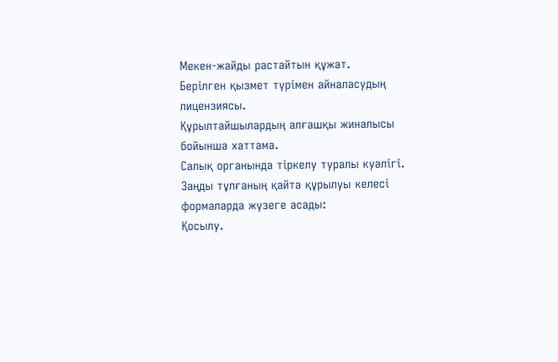Мекен-жайды растайтын құжат.
Берілген қызмет түрімен айналасудың лицензиясы.
Құрылтайшылардың алғашқы жиналысы бойынша хаттама.
Салық органында тіркелу туралы куәлігі.
Заңды тұлғаның қайта құрылуы келесі формаларда жүзеге асады:
Қосылу.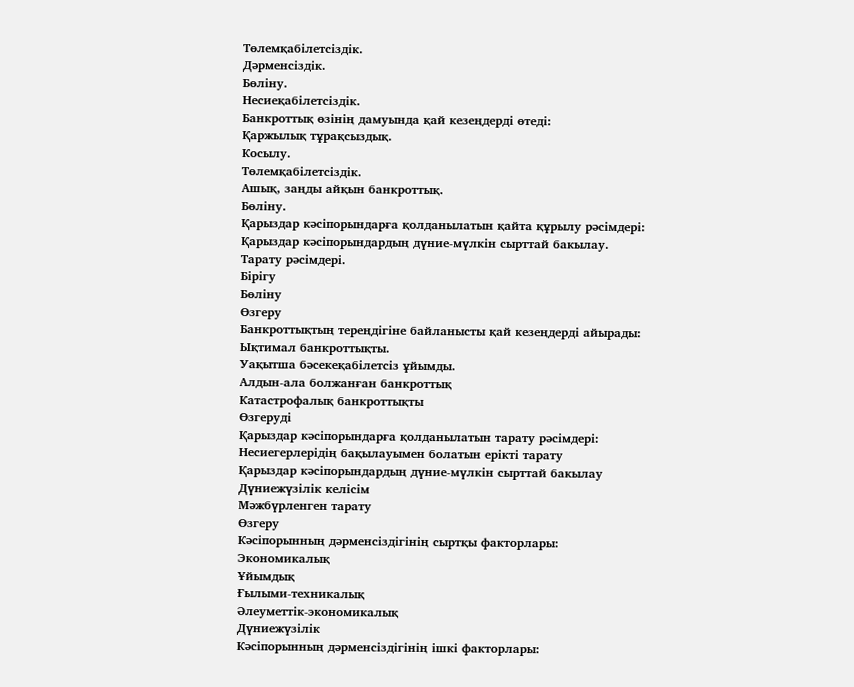Төлемқабілетсіздік.
Дәрменсіздік.
Бөліну.
Несиеқабілетсіздік.
Банкроттық өзінің дамуында қай кезеңдерді өтеді:
Қаржылық тұрақсыздық.
Косылу.
Төлемқабілетсіздік.
Ашық, заңды айқын банкроттық.
Бөліну.
Қарыздар кәсіпорындарға қолданылатын қайта құрылу рәсімдері:
Қарыздар кәсіпорындардың дүние-мүлкін сырттай бакылау.
Тарату рәсімдері.
Бірігу
Бөліну
Өзгеру
Банкроттықтың тереңдігіне байланысты қай кезеңдерді айырады:
Ықтимал банкроттықты.
Уақытша бәсекеқабілетсіз ұйымды.
Алдын-ала болжанған банкроттық
Катастрофалық банкроттықты
Өзгеруді
Қарыздар кәсіпорындарға қолданылатын тарату рәсімдері:
Несиегерлерідің бақылауымен болатын ерікті тарату
Қарыздар кәсіпорындардың дүние-мүлкін сырттай бакылау
Дүниежүзілік келісім
Мәжбүрленген тарату
Өзгеру
Кәсіпорынның дәрменсіздігінің сыртқы факторлары:
Экономикалық
Ұйымдық
Ғылыми-техникалық
Әлеуметтік-экономикалық
Дүниежүзілік
Кәсіпорынның дәрменсіздігінің ішкі факторлары: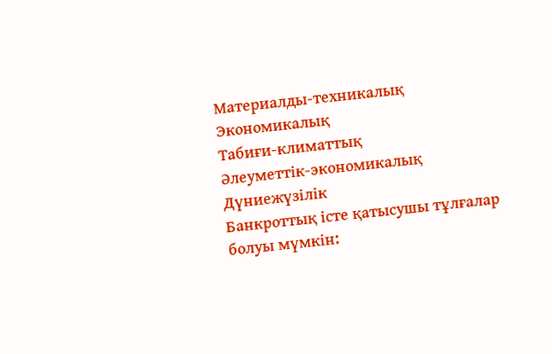Материалды-техникалық
Экономикалық
Табиғи-климаттық
Әлеуметтік-экономикалық
Дүниежүзілік
Банкроттық істе қатысушы тұлғалар болуы мүмкін: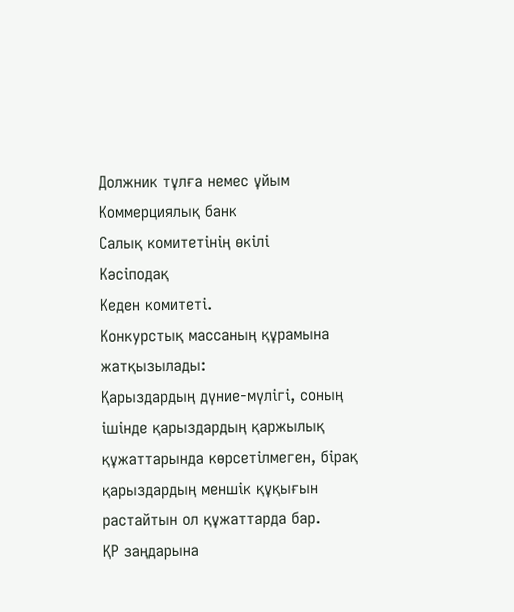Должник тұлға немес ұйым
Коммерциялық банк
Салық комитетінің өкілі
Кәсіподақ
Кеден комитеті.
Конкурстық массаның құрамына жатқызылады:
Қарыздардың дүние-мүлігі, соның ішінде қарыздардың қаржылық құжаттарында көрсетілмеген, бірақ қарыздардың меншік құқығын растайтын ол құжаттарда бар.
ҚР заңдарына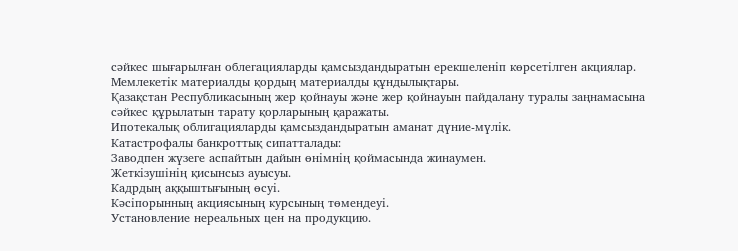сәйкес шығарылған облегацияларды қамсыздандыратын ерекшеленіп көрсетілген акциялар.
Мемлекетік материалды қордың материалды құндылықтары.
Қазақстан Республикасының жер қойнауы және жер қойнауын пайдалану туралы заңнамасына сәйкес құрылатын тарату қорларының қаражаты.
Ипотекалық облигацияларды қамсыздандыратын аманат дүние-мүлік.
Катастрофалы банкроттық сипатталады:
Заводпен жүзеге аспайтын дайын өнімнің қоймасында жинаумен.
Жеткізушінің қисынсыз ауысуы.
Кадрдың аққыштығының өсуі.
Кәсіпорынның акциясының курсының төмендеуі.
Установление нереальных цен на продукцию.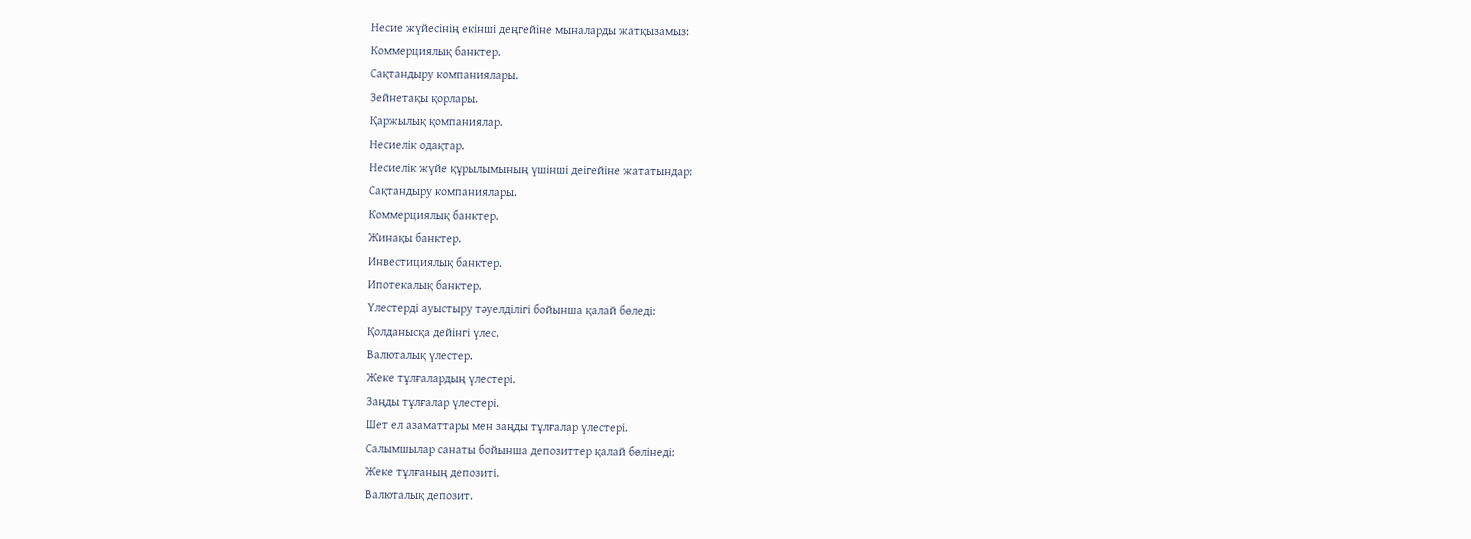Несие жүйесінің екінші деңгейіне мыналарды жатқызамыз:
Коммерциялық банктер.
Сақтандыру компаниялары.
Зейнетақы қорлары.
Қаржылық қомпаниялар.
Несиелік одақтар.
Несиелік жүйе құрылымының үшінші деігейіне жататындар:
Сақтандыру компаниялары.
Коммерциялық банктер.
Жинақы банктер.
Инвестициялық банктер.
Ипотекалық банктер.
Үлестерді ауыстыру тәуелділігі бойынша қалай бөледі:
Қолданысқа дейінгі үлес.
Валюталық үлестер.
Жеке тұлғалардың үлестері.
Заңды тұлғалар үлестері.
Шет ел азаматтары мен заңды тұлғалар үлестері.
Салымшылар санаты бойынша депозиттер қалай бөлінеді:
Жеке тұлғаның депозиті.
Валюталық депозит.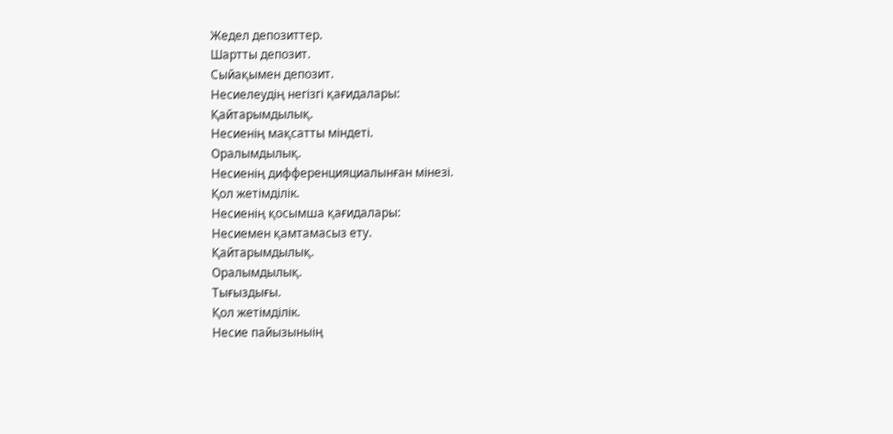Жедел депозиттер.
Шартты депозит.
Сыйақымен депозит.
Несиелеудің негізгі қағидалары:
Қайтарымдылық.
Несиенің мақсатты міндеті.
Оралымдылық.
Несиенің дифференцияциалынған мінезі.
Қол жетімділік.
Несиенің қосымша қағидалары:
Несиемен қамтамасыз ету.
Қайтарымдылық.
Оралымдылық.
Тығыздығы.
Қол жетімділік.
Несие пайызыныің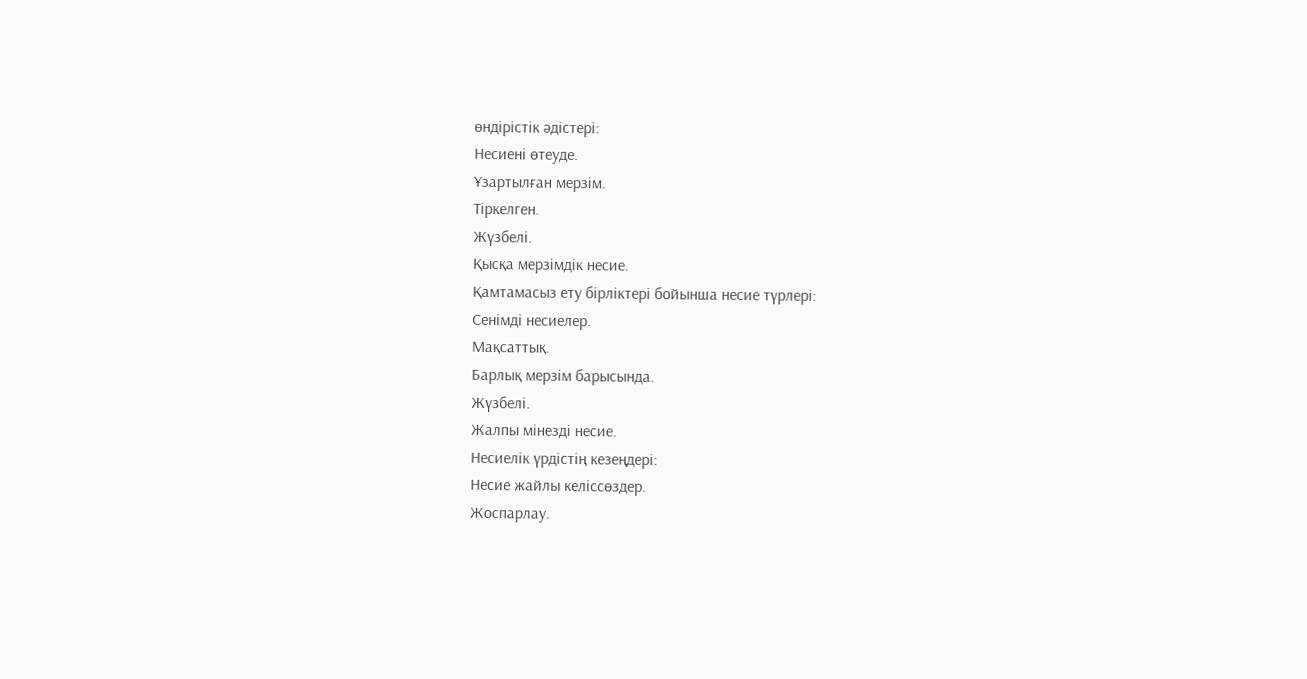өндірістік әдістері:
Несиені өтеуде.
Ұзартылған мерзім.
Тіркелген.
Жүзбелі.
Қысқа мерзімдік несие.
Қамтамасыз ету бірліктері бойынша несие түрлері:
Сенімді несиелер.
Мақсаттық.
Барлық мерзім барысында.
Жүзбелі.
Жалпы мінезді несие.
Несиелік үрдістің кезеңдері:
Несие жайлы келіссөздер.
Жоспарлау.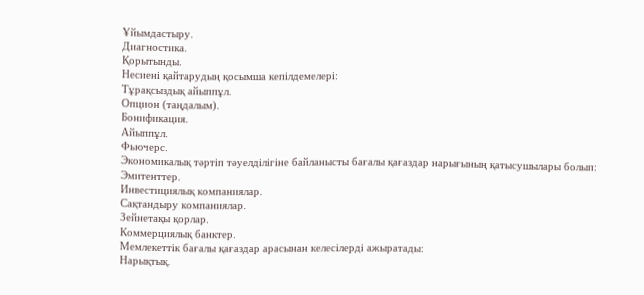Ұйымдастыру.
Диагностика.
Қорытынды.
Несиені қайтарудың қосымша кепілдемелері:
Тұрақсыздық айыппұл.
Опцион (таңдалым).
Бонификация.
Айыппұл.
Фьючерс.
Экономикалық тәртіп тәуелділігіне байланысты бағалы қағаздар нарығының қатысушылары болып:
Эмитенттер.
Инвестициялық компаниялар.
Сақтандыру компаниялар.
Зейнетақы қорлар.
Коммерциялық банктер.
Мемлекеттік бағалы қағаздар арасынан келесілерді ажыратады:
Нарықтық.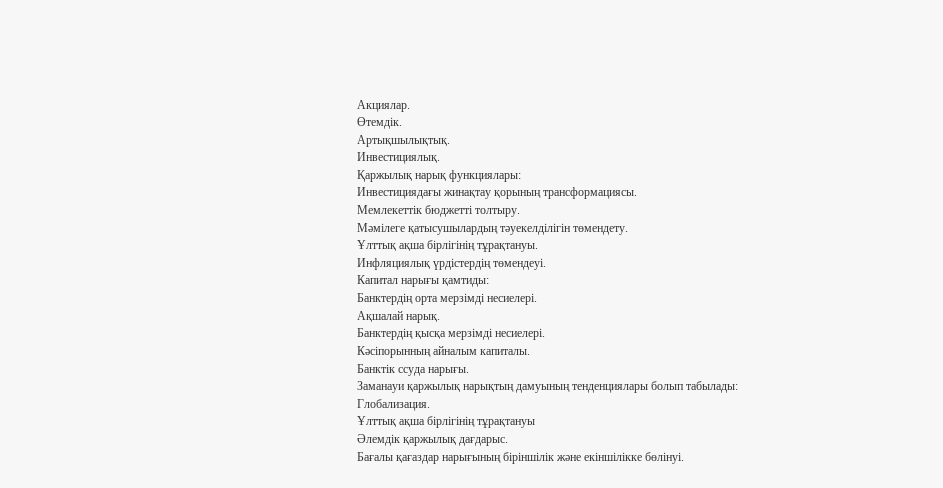Акциялар.
Өтемдік.
Артықшылықтық.
Инвестициялық.
Қаржылық нарық функциялары:
Инвестициядағы жинақтау қорының трансформациясы.
Мемлекеттік бюджетті толтыру.
Мәмілеге қатысушылардың тәуекелділігін төмендету.
Ұлттық ақша бірлігінің тұрақтануы.
Инфляциялық үрдістердің төмендеуі.
Капитал нарығы қамтиды:
Банктердің орта мерзімді несиелері.
Ақшалай нарық.
Банктердің қысқа мерзімді несиелері.
Кәсіпорынның айналым капиталы.
Банктік ссуда нарығы.
Заманауи қаржылық нарықтың дамуының тенденциялары болып табылады:
Глобализация.
Ұлттық ақша бірлігінің тұрақтануы
Әлемдік қаржылық дағдарыс.
Бағалы қағаздар нарығының біріншілік және екіншілікке бөлінуі.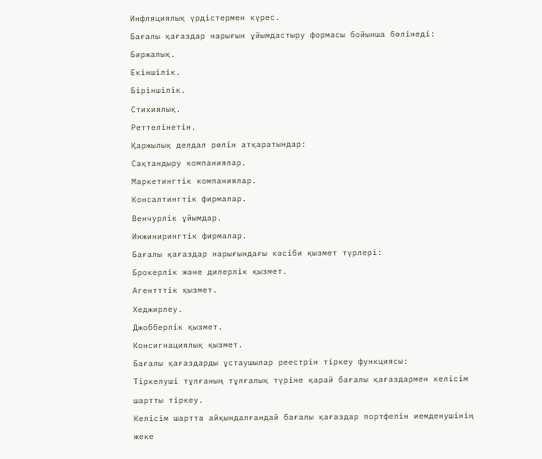Инфляциялық үрдістермен күрес.
Бағалы қағаздар нарығын ұйымдастыру формасы бойынша бөлінеді:
Биржалық.
Екіншілік.
Біріншілік.
Стихиялық.
Реттелінетін.
Қаржылық делдал рөлін атқаратындар:
Сақтандыру компаниялар.
Маркетингтік компаниялар.
Консалтингтік фирмалар.
Венчурлік ұйымдар.
Инжинирингтік фирмалар.
Бағалы қағаздар нарығындағы кәсіби қызмет түрлері:
Брокерлік және дилерлік қызмет.
Агентттік қызмет.
Хеджирлеу.
Джобберлік қызмет.
Консигнациялық қызмет.
Бағалы қағаздарды ұстаушылар реестрін тіркеу функциясы:
Тіркелуші тұлғаның тұлғалық түріне қарай бағалы қағаздармен келісім шартты тіркеу.
Келісім шартта айқындалғандай бағалы қағаздар портфелін иемденушінің жеке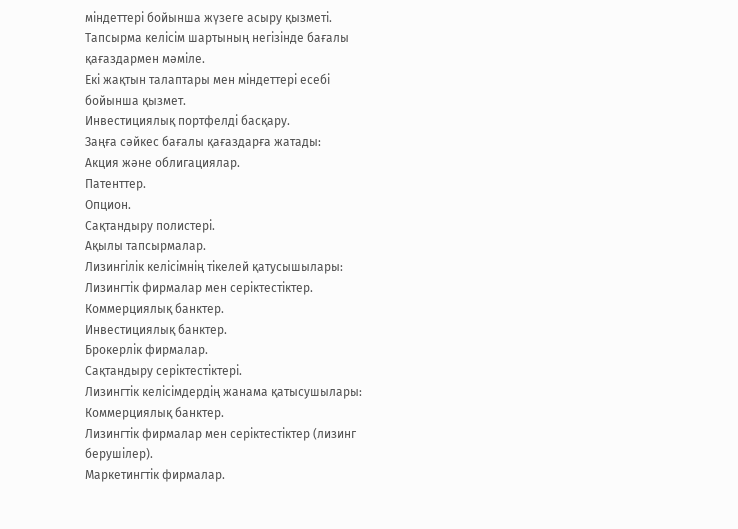міндеттері бойынша жүзеге асыру қызметі.
Тапсырма келісім шартының негізінде бағалы қағаздармен мәміле.
Екі жақтын талаптары мен міндеттері есебі бойынша қызмет.
Инвестициялық портфелді басқару.
Заңға сәйкес бағалы қағаздарға жатады:
Акция және облигациялар.
Патенттер.
Опцион.
Сақтандыру полистері.
Ақылы тапсырмалар.
Лизингілік келісімнің тікелей қатусышылары:
Лизингтік фирмалар мен серіктестіктер.
Коммерциялық банктер.
Инвестициялық банктер.
Брокерлік фирмалар.
Сақтандыру серіктестіктері.
Лизингтік келісімдердің жанама қатысушылары:
Коммерциялық банктер.
Лизингтік фирмалар мен серіктестіктер (лизинг берушілер).
Маркетингтік фирмалар.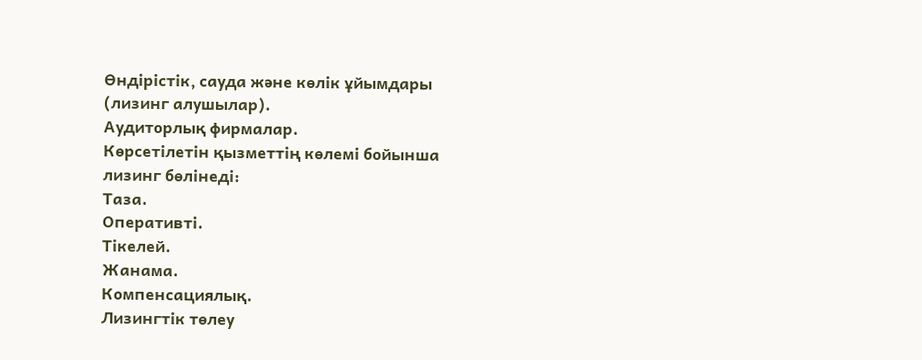Өндірістік, сауда және көлік ұйымдары (лизинг алушылар).
Аудиторлық фирмалар.
Көрсетілетін қызметтің көлемі бойынша лизинг бөлінеді:
Таза.
Оперативті.
Тікелей.
Жанама.
Компенсациялық.
Лизингтік төлеу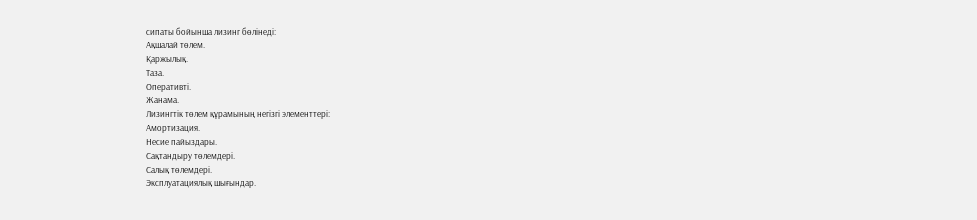сипаты бойынша лизинг бөлінеді:
Ақшалай төлем.
Қаржылық.
Таза.
Оперативті.
Жанама.
Лизингтік төлем құрамының негізгі элементтері:
Амортизация.
Несие пайыздары.
Сақтандыру төлемдері.
Салық төлемдері.
Эксплуатациялық шығындар.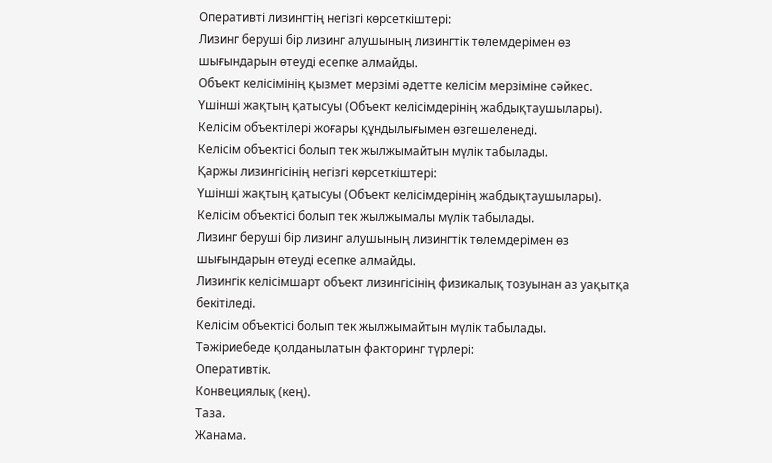Оперативті лизингтің негізгі көрсеткіштері:
Лизинг беруші бір лизинг алушының лизингтік төлемдерімен өз шығындарын өтеуді есепке алмайды.
Объект келісімінің қызмет мерзімі әдетте келісім мерзіміне сәйкес.
Үшінші жақтың қатысуы (Объект келісімдерінің жабдықтаушылары).
Келісім объектілері жоғары құндылығымен өзгешеленеді.
Келісім объектісі болып тек жылжымайтын мүлік табылады.
Қаржы лизингісінің негізгі көрсеткіштері:
Үшінші жақтың қатысуы (Объект келісімдерінің жабдықтаушылары).
Келісім объектісі болып тек жылжымалы мүлік табылады.
Лизинг беруші бір лизинг алушының лизингтік төлемдерімен өз шығындарын өтеуді есепке алмайды.
Лизингік келісімшарт объект лизингісінің физикалық тозуынан аз уақытқа бекітіледі.
Келісім объектісі болып тек жылжымайтын мүлік табылады.
Тәжіриебеде қолданылатын факторинг түрлері:
Оперативтік.
Конвециялық (кең).
Таза.
Жанама.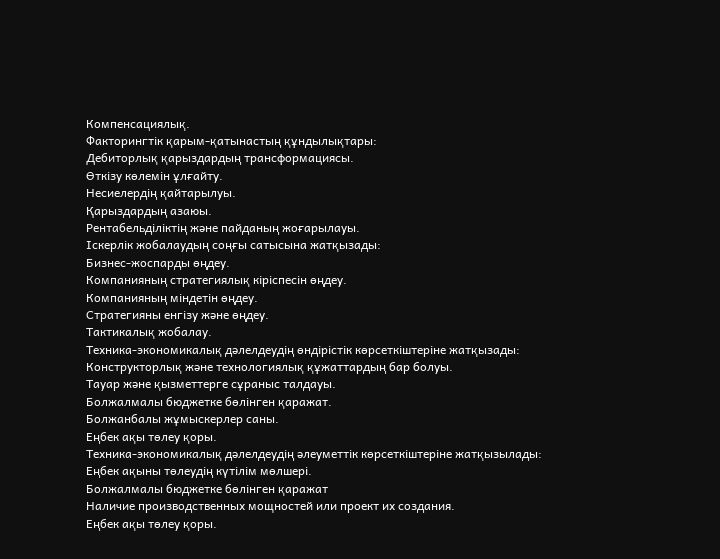Компенсациялық.
Факторингтік қарым-қатынастың құндылықтары:
Дебиторлық қарыздардың трансформациясы.
Өткізу көлемін ұлғайту.
Несиелердің қайтарылуы.
Қарыздардың азаюы.
Рентабельділіктің және пайданың жоғарылауы.
Іскерлік жобалаудың соңғы сатысына жатқызады:
Бизнес-жоспарды өңдеу.
Компанияның стратегиялық кіріспесін өңдеу.
Компанияның міндетін өңдеу.
Стратегияны енгізу және өңдеу.
Тактикалық жобалау.
Техника-экономикалық дәлелдеудің өндірістік көрсеткіштеріне жатқызады:
Конструкторлық және технологиялық құжаттардың бар болуы.
Тауар және қызметтерге сұраныс талдауы.
Болжалмалы бюджетке бөлінген қаражат.
Болжанбалы жұмыскерлер саны.
Еңбек ақы төлеу қоры.
Техника-экономикалық дәлелдеудің әлеуметтік көрсеткіштеріне жатқызылады:
Еңбек ақыны төлеудің күтілім мөлшері.
Болжалмалы бюджетке бөлінген қаражат
Наличие производственных мощностей или проект их создания.
Еңбек ақы төлеу қоры.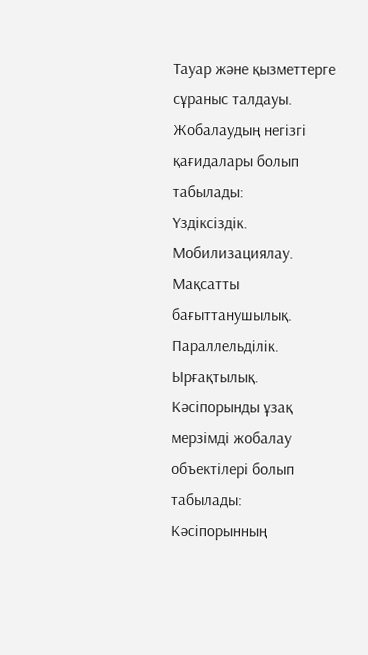Тауар және қызметтерге сұраныс талдауы.
Жобалаудың негізгі қағидалары болып табылады:
Үздіксіздік.
Мобилизациялау.
Мақсатты бағыттанушылық.
Параллельділік.
Ырғақтылық.
Кәсіпорынды ұзақ мерзімді жобалау объектілері болып табылады:
Кәсіпорынның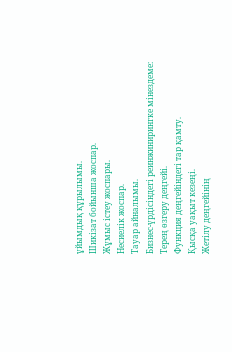ұйымдық құрылымы.
Шикізат бойынша жоспар.
Жұмыс істеу жоспары.
Несиелік жоспар.
Тауар айналымы.
Бизнес-үрдісіндегі реинжинирингке мінездеме:
Терең өзгеру деңгейі.
Функция деңгейіндегі тар қамту.
Қысқа уақыт кезеңі.
Жетілу деңгейінің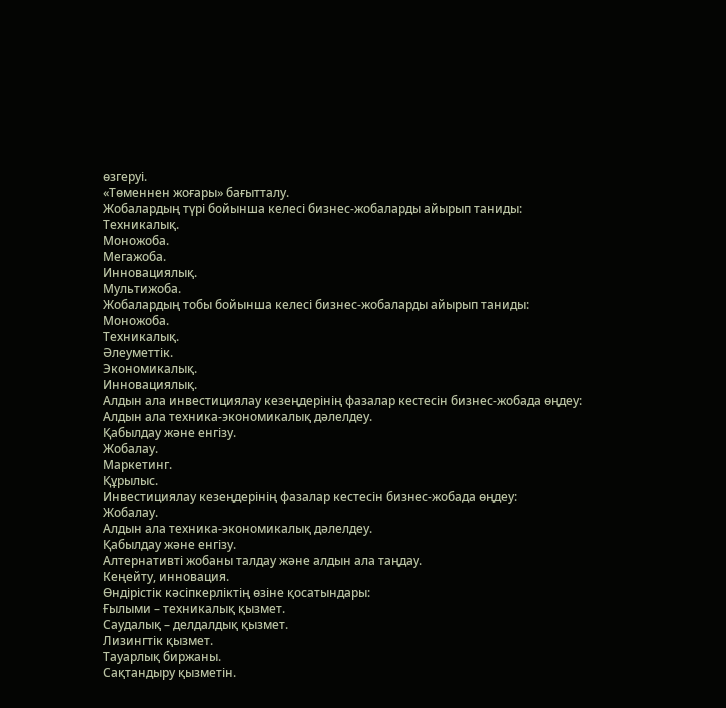өзгеруі.
«Төменнен жоғары» бағытталу.
Жобалардың түрі бойынша келесі бизнес-жобаларды айырып таниды:
Техникалық.
Моножоба.
Мегажоба.
Инновациялық.
Мультижоба.
Жобалардың тобы бойынша келесі бизнес-жобаларды айырып таниды:
Моножоба.
Техникалық.
Әлеуметтік.
Экономикалық.
Инновациялық.
Алдын ала инвестициялау кезеңдерінің фазалар кестесін бизнес-жобада өңдеу:
Алдын ала техника-экономикалық дәлелдеу.
Қабылдау және енгізу.
Жобалау.
Маркетинг.
Құрылыс.
Инвестициялау кезеңдерінің фазалар кестесін бизнес-жобада өңдеу:
Жобалау.
Алдын ала техника-экономикалық дәлелдеу.
Қабылдау және енгізу.
Алтернативті жобаны талдау және алдын ала таңдау.
Кеңейту, инновация.
Өндірістік кәсіпкерліктің өзіне қосатындары:
Ғылыми – техникалық қызмет.
Саудалық – делдалдық қызмет.
Лизингтік қызмет.
Тауарлық биржаны.
Сақтандыру қызметін.